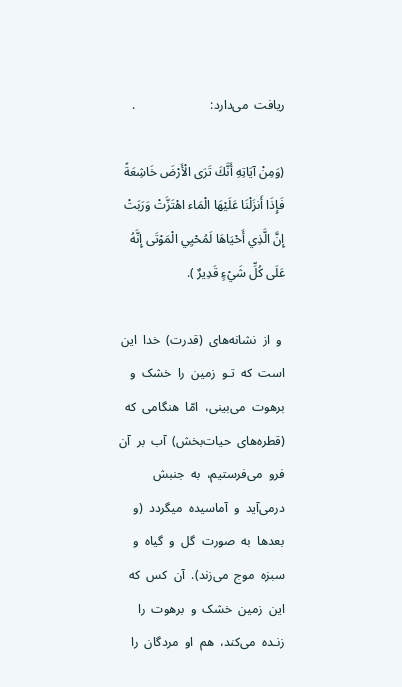ریافت  می‌دارد:                        .

(وَمِنْ آيَاتِهِ أَنَّكَ تَرَى الْأَرْضَ خَاشِعَةً فَإِذَا أَنزَلْنَا عَلَيْهَا الْمَاء اهْتَزَّتْ وَرَبَتْ إِنَّ الَّذِي أَحْيَاهَا لَمُحْيِي الْمَوْتَى إِنَّهُ عَلَى كُلِّ شَيْءٍ قَدِيرٌ ).

 و  از  نشانه‌های  (قدرت‌)  خدا  این  است  که  تـو  زمین  را  خشک  و  برهوت  می‌بینی‌،  امّا  هنگامی  که  (قطره‌های  حیات‌بخش‌)  آب  بر  آن  فرو  می‌فرستیم‌،  به  جنبش  درمی‌آید  و  آماسیده  میگردد  (و  بعدها  به  صورت  گل  و  گیاه  و  سبزه  موج  می‌زند).  آن  کس  که  این  زمین  خشک  و  برهوت  را  زنـده  می‌کند،  هم  او  مردگان  را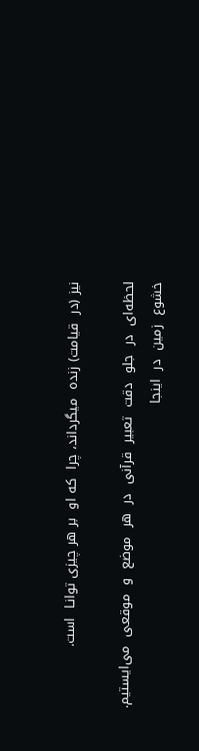نیز (در  قیامت‌) زنده  میگرداند، چرا  که او  بر هر چیزی توانـا  است‌.

لحظه‌ای  در  جلو  دقت  تعبیر  قرآنی  در  هر  موضع  و  موقعی  می‌ایستیم‌.  خشوع  زمین  در  اینجا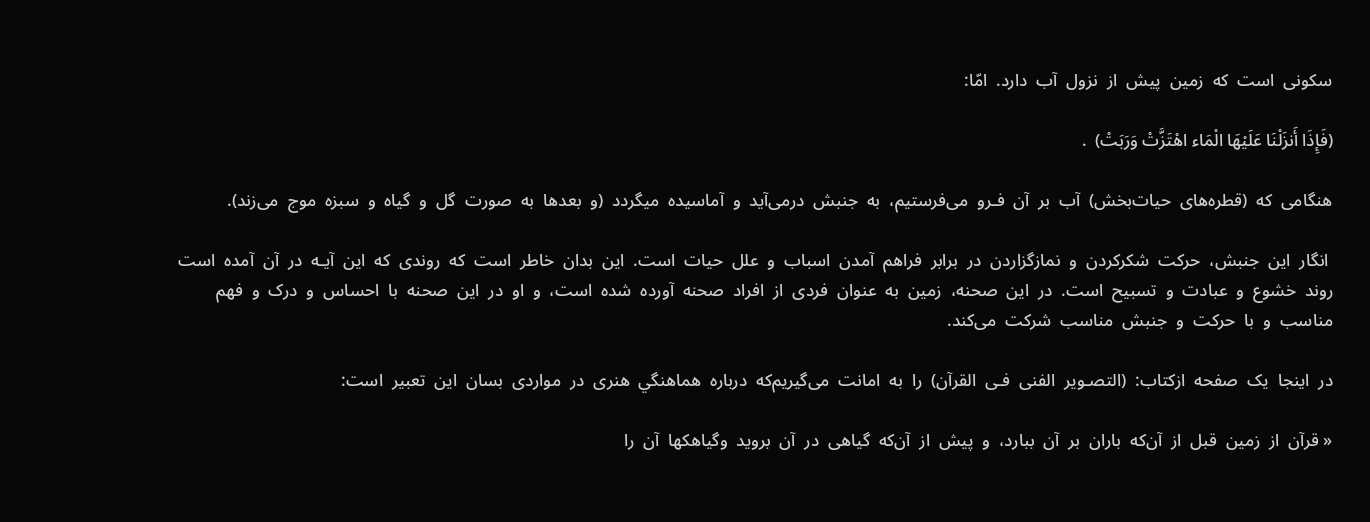سکو‌نی  است  که  زمین  پیش  از  نزول  آب  دارد.  امّا:

(فَإِذَا أَنزَلْنَا عَلَيْهَا الْمَاء اهْتَزَّتْ وَرَبَتْ)  .

هنگامی  که  (قطره‌های  حیات‌بخش‌)  آب  بر  آن  فـرو  می‌فرستیم‌،  به  جنبش  درمی‌آید  و  آماسیده  میگردد  (و  بعدها  به  صورت  گل  و  گیاه  و  سبزه  موج  می‌زند).

 انگار  این  جنبش‌،  حرکت  شکرکردن  و  نمازگزاردن  در  برابر  فراهم  آمدن  اسباب  و  علل  حیات  است‌.  این  بدان  خاطر  است  که  روندی  که  این  آیـه  در  آن  آمده  است  روند  خشوع  و  عبادت  و  تسبیح  است‌.  در  این  صحنه‌،  زمین  به  عنوان  فردی  از  افراد  صحنه  آورده  شده  است‌،  و  او  در  این  صحنه  با  احساس  و  درک  و  فهم  مناسب  و  با  حرکت  و  جنبش  مناسب  شرکت  می‌کند.

در  اینجا  یک  صفحه  ازکتاب‌:  (التصـویر  الفنی  فـی  القرآن‌)  را  به  امانت  می‌گیریم‌که  درباره  هماهنگي  هنری  در  مواردی  بسان  این  تعبیر  است‌:

« قرآن  از  زمین  قبل  از  آن‌که  باران  بر  آن  ببارد،  و  پیش  از  آن‌که  گیاهی  در  آن  بروید  وگیاهکها  آن  را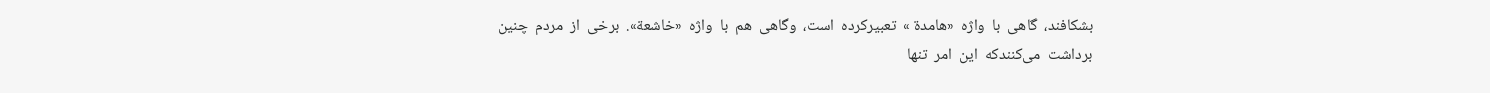بشکافند،  گاهی  با  واژه  «هامدة »  تعبیرکرده  است‌،  وگاهی  هم  با  واژه  «خاشعة‌».  برخی  از  مردم  چنین  برداشت  می‌کنندکه  این  امر  تنها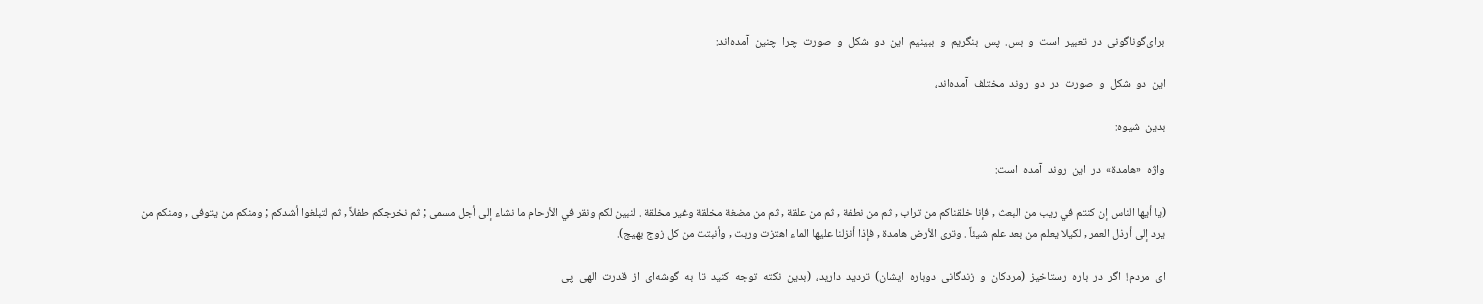برای‌گوناگونی  در  تعبیر  است  و  بس.  پس  بنگریم  و  ببینیم  این  دو  شکل  و  صورت  چرا  چنین  آمده‌اند:

این  دو  شکل  و  صورت  در  دو  روند  مختلف  آمده‌اند،

بدین  شیوه‌:

واژه  «هامدة»  در  این  روند  آمده  است‌:

(يا أيها الناس إن كنتم في ريب من البعث , فإنا خلقناكم من تراب , ثم من نطفة , ثم من علقة , ثم من مضغة مخلقة وغير مخلقة . لنبين لكم ونقر في الأرحام ما نشاء إلى أجل مسمى ; ثم نخرجكم طفلاً , ثم لتبلغوا أشدكم ; ومنكم من يتوفى , ومنكم من يرد إلى أرذل العمر , لكيلا يعلم من بعد علم شيئاً . وترى الأرض هامدة , فإذا أنزلنا عليها الماء اهتزت وربت , وأنبتت من كل زوج بهيج).

ای  مردم‌!  اگر  در  باره  رستاخیز  (مردکان  و  زندگانی  دوباره  ایشان‌)  تردید  دارید،  (بدین  نکته  توجه  کنید  تا  به  گوشه‌ای  از  قدرت  الهی  پی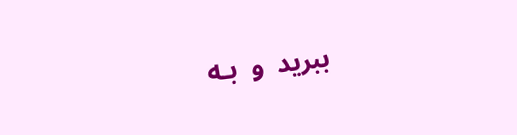ببرید  و  بـه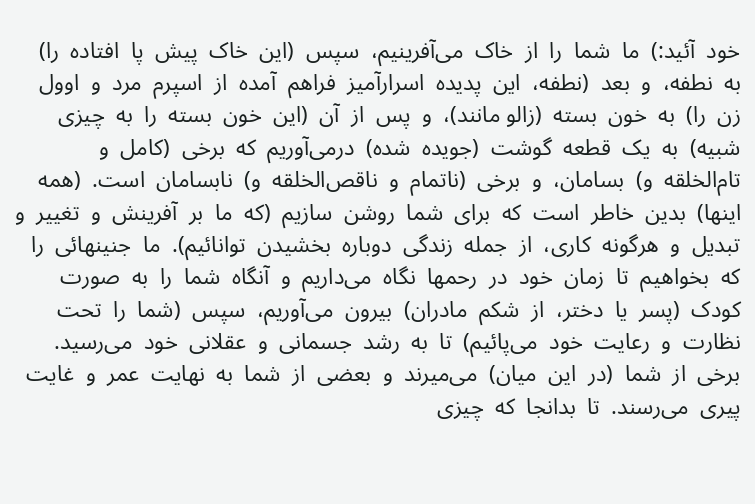خود  آئید:)  ما  شما  را  از  خاک  می‌آفرینیم‌،  سپس  (این  خاک  پیش  پا  افتاده  را)  به  نطفه‌،  و  بعد  (نطفه‌،  این  پدیده  اسرارآمیز  فراهم  آمده  از  اسپرم  مرد  و  اوول  زن  را)  به  خون  بسته  (زالو مانند)،  و  پس  از  آن  (این  خون  بسته  را  به  چیزی  شبیه‌)  به  یک  قطعه  گوشت  (جویده  شده‌)  درمی‌آوریم  که  برخی  (کامل  و  تام‌الخلقه  و)  بسامان‌،  و  برخی  (ناتمام  و  ناقص‌الخلقه  و)  نابسامان  است‌.  (همه  اینها)  بدین  خاطر  است  که  برای  شما  روشن  سازیم  (که  ما  بر  آفرینش  و  تغییر  و  تبدیل  و  هرگونه  کاری‌،  از  جمله  زندگی  دوباره  بخشیدن  توانائیم‌).  ما  جنینهائی  را  که  بخواهیم  تا  زمان  خود  در  رحمها  نگاه  می‌داریم  و  آنگاه  شما  را  به  صورت  کودک  (پسر  یا  دختر،  از  شکم  مادران‌)  بیرون  می‌آوریم‌،  سپس  (شما  را  تحت  نظارت  و  رعایت  خود  می‌پائیم‌)  تا  به  رشد  جسمانی  و  عقلانی  خود  می‌رسید.  برخی  از  شما  (در  این  میان‌)  می‌میرند  و  بعضی  از  شما  به  نهایت  عمر  و  غایت  پیری  می‌رسند.  تا  بدانجا  که  چیزی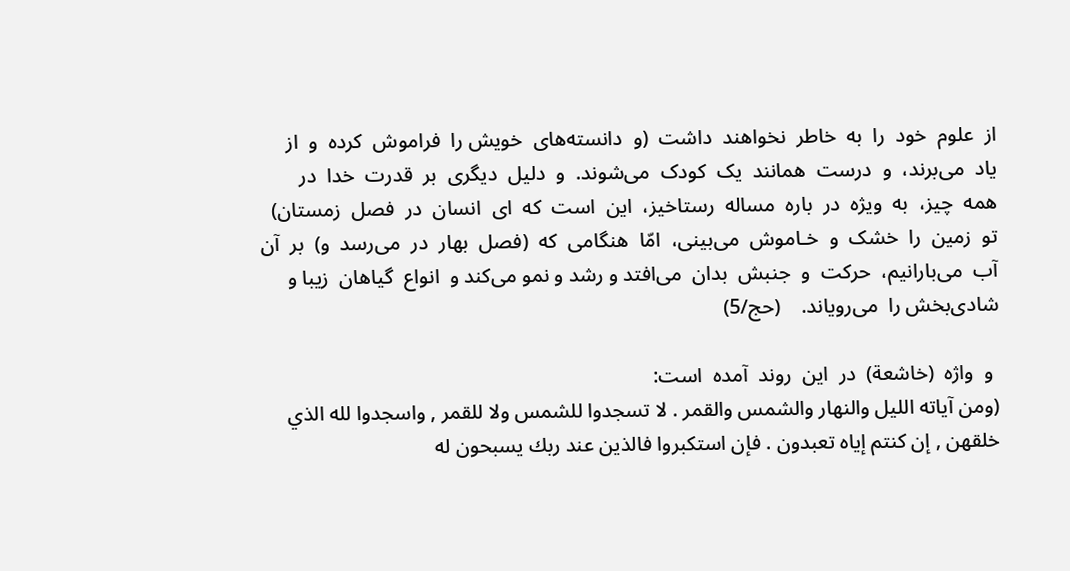از  علوم  خود  را  به  خاطر  نخواهند  داشت  (و  دانسته‌های  خویش را  فراموش  کرده  و  از  یاد  می‌برند،  و  درست  همانند  یک  کودک  می‌شوند.  و  دلیل  دیگری  بر  قدرت  خدا  در  همه  چیز،  به  ویژه  در  باره  مساله  رستاخیز،  این  است  که  ای  انسان  در  فصل  زمستان‌)  تو  زمین  را  خشک  و  خـاموش  می‌بینی‌،  امّا  هنگامی  که  (فصل  بهار  در  می‌رسد  و)  بر  آن  آب  می‌بارانیم‌،  حرکت  و  جنبش  بدان  می‌افتد و رشد و نمو می‌کند و  انواع  گیاهان  زیبا و شادی‌بخش را  می‌رویاند.    (حج‌/5)

 و  واژه  (خاشعة‌)  در  این  روند  آمده  است‌:
(ومن آياته الليل والنهار والشمس والقمر . لا تسجدوا للشمس ولا للقمر , واسجدوا لله الذي خلقهن , إن كنتم إياه تعبدون . فإن استكبروا فالذين عند ربك يسبحون له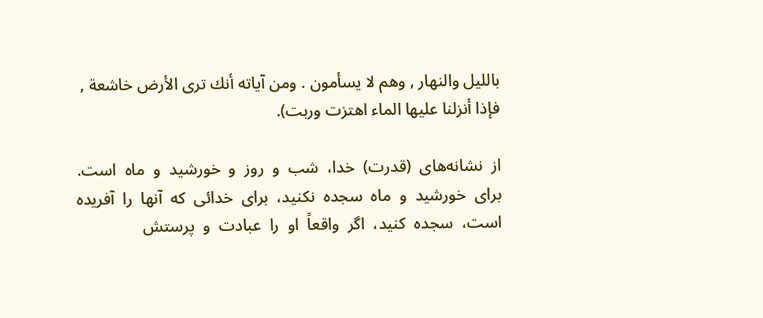بالليل والنهار , وهم لا يسأمون . ومن آياته أنك ترى الأرض خاشعة , فإذا أنزلنا عليها الماء اهتزت وربت).

از  نشانه‌های  (قدرت‌)  خدا،  شب  و  روز  و  خورشید  و  ماه  است‌.  برای  خورشید  و  ماه  سجده  نکنید،  برای  خدائی  که  آنها  را  آفریده  است‌،  سجده  کنید،  اگر  واقعاً  او  را  عبادت  و  پرستش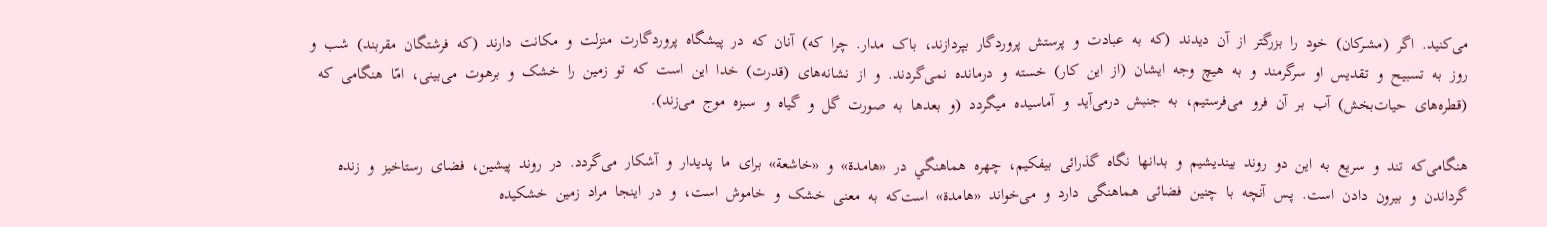می‌کنید.  اگر  (مشـرکان‌)  خود  را  بزرگتر  از  آن  دیدند  (که  به  عبادت  و  پرستش  پروردگار  بپردازند،  باک  مدار.  چرا  که‌)  آنان  که  در  پیشگاه  پروردگارت  منزلت  و  مکانت  دارند  (که  فرشتگان  مقربند)  شب  و  روز  به  تسبیح  و  تـقدیس  او  سرگرمند  و  به  هیچ  وجه  ایشان  (از  این  کار)  خسته  و  درمانده  نمی‌گردند.  و  از  نشانه‌های  (قدرت‌)  خدا  این  است  که  تو  زمین  را  خشک  و  برهوت  می‌بینی‌،  امّا  هنگامی  که  (قطره‌های  حیات‌بخش‌)  آب  بر  آن  فرو  می‌فرستیم‌،  به  جنبش  درمی‌آید  و  آماسیده  میگردد  (و  بعدها  به  صورت  گل  و  گیاه  و  سبزه  موج  می‌زند).

هنگامی‌که  تند  و  سریع  به  این  دو  روند  بیندیشیم  و  بدانها  نگاه  گذرائی  بیفکیم‌،  چهره  هماهنگي  در  «هامدة»  و  «خاشعة‌»  برای  ما  پدیدار  و  آشکار  می‌گردد.  در  روند  پیشین‌،  فضای  رستاخیز  و  زنده  گرداندن  و  بیرون  دادن  است‌.  پـس  آنچه  با  چنین  فضائی  هماهنگی  دارد  و  می‌خواند  «هامدة‌»  است‌که  به  معنی  خشک  و  خاموش  است‌،  و  در  اینجا  مراد  زمین  خشکیده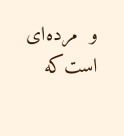و  مرده‌ای  است‌که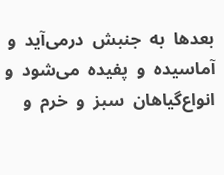بعدها  به  جنبش  درمی‌آید  و  آماسیده  و  پفیده  می‌شود  و  انواع‌گیاهان  سبز  و  خرم  و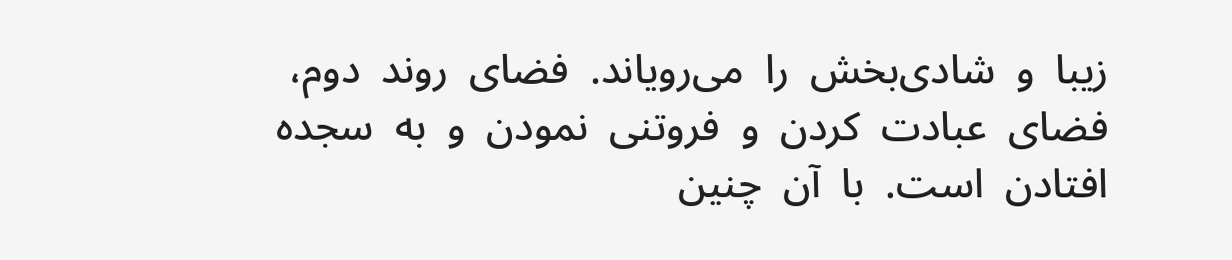زیبا  و  شادی‌بخش  را  می‌رویاند.  فضای  روند  دوم‌،  فضای  عبادت  کردن  و  فروتنی  نمودن  و  به  سجده  افتادن  است‌.  با  آن  چنین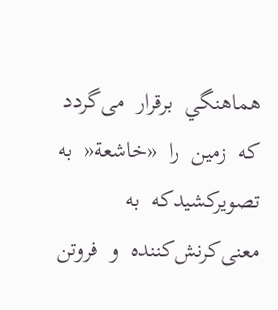هماهنگي  برقرار  می‌گردد  که  زمین  را  «خاشعة‌«  به  تصویرکشیدکه  به  معنی‌کرنش‌کننده  و  فروتن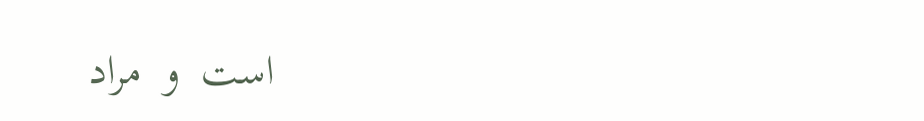است  و  مراد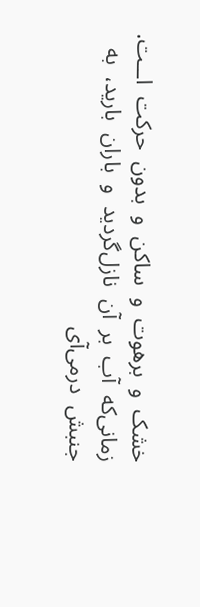خشک  و  برهوت  و  ساکن  و  بدون  حرکت  اــت‌.  زمانی‌که  آب  بر  آن  نازل‌گر‌دید  و  باران  بارید،  به  جنبش  درمی‌آی